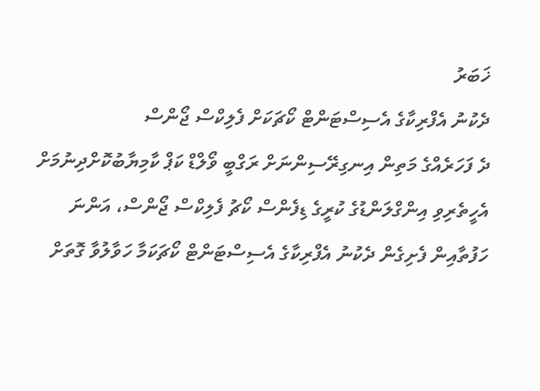ޚަބަރު
ދެކުނު އެފްރިކާގެ އެސިސްޓަންޓް ކޯޗަކަށް ފެލިކްސް ޖޯންސް
ދެ ފަހަރެއްގެ މަތިން އިނގިރޭސިންނަށް ރަގްބީ ވޯލްޑް ކަޕް ކާމިޔާބުކޮށްދިނުމަށް އެހީތެރިވި އިންގްލަންޑުގެ ކުރީގެ ޑިފެންސް ކޯޗު ފެލިކްސް ޖޯންސް، އަންނަ ހަފުތާއިން ފެށިގެން ދެކުނު އެފްރިކާގެ އެސިސްޓަންޓް ކޯޗަކަމާ ހަވާލުވާ ގޮތަށް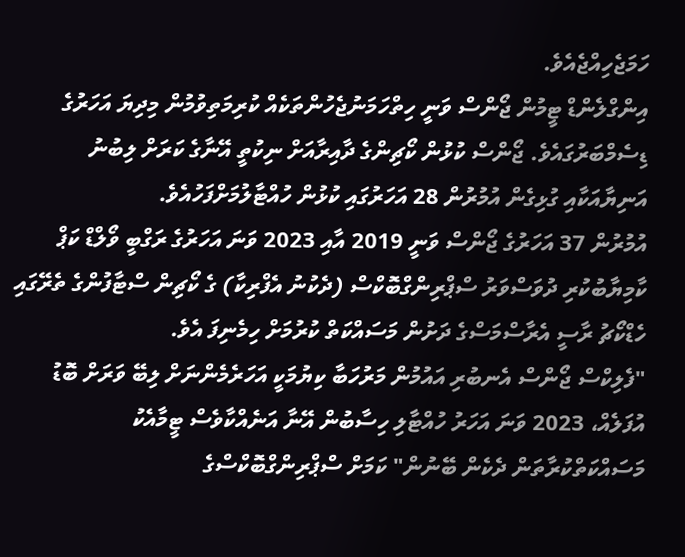ހަމަޖެހިއްޖެއެވެ.
އިންގްލެންޑް ޓީމުން ޖޯންސް ވަނީ ހިތްހަމަނުޖެހުންތަކެއް ކުރިމަތިވުމުން މިދިޔަ އަހަރުގެ ޑިސެމްބަރުގައެވެ. ޖޯންސް ކުޅުން ކޯޗިންގެ ދާއިރާއަށް ނިކުތީ އޭނާގެ ކަރަށް ލިބުނު އަނިޔާއަކާއި ގުޅިގެން އުމުރުން 28 އަހަރުގައި ކުޅުން ހުއްޓާލުމަށްފަހުއެވެ.
އުމުރުން 37 އަހަރުގެ ޖޯންސް ވަނީ 2019 އާއި 2023 ވަނަ އަހަރުގެ ރަގްބީ ވޯލްޑް ކަޕް ކާމިޔާބުކުރި ދުވަސްވަރު ސްޕްރިންގްބޮކްސް (ދެކުނު އެފްރިކާ) ގެ ކޯޗިން ސްޓާފުންގެ ތެރޭގައި ހެޑްކޯޗު ރާސީ އެރާސްމަސްގެ ދަށުން މަސައްކަތް ކުރުމަށް ހިމެނިފަ އެވެ.
"ފެލިކްސް ޖޯންސް އެނބުރި އައުމުން މަރުހަބާ ކިޔުމަކީ އަހަރެމެންނަށް ލިބޭ ވަރަށް ބޮޑު އުފަލެއް، 2023 ވަނަ އަހަރު ހުއްޓާލި ހިސާބުން އޭނާ އަނެއްކާވެސް ޓީމާއެކު މަސައްކަތްކުރާތަން ދެކެން ބޭނުން" ކަމަށް ސްޕްރިންގްބޮކްސްގެ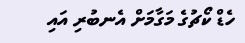ހެޑް ކޯޗުގެ މަގާމަށް އެނބުރި އައި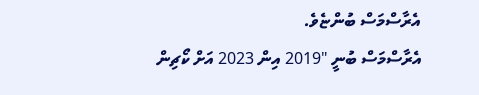އެރާސްމަސް ބުންޏެވެ.
އެރާސްމަސް ބުނީ "2019 އިން 2023 އަށް ކޯޗިން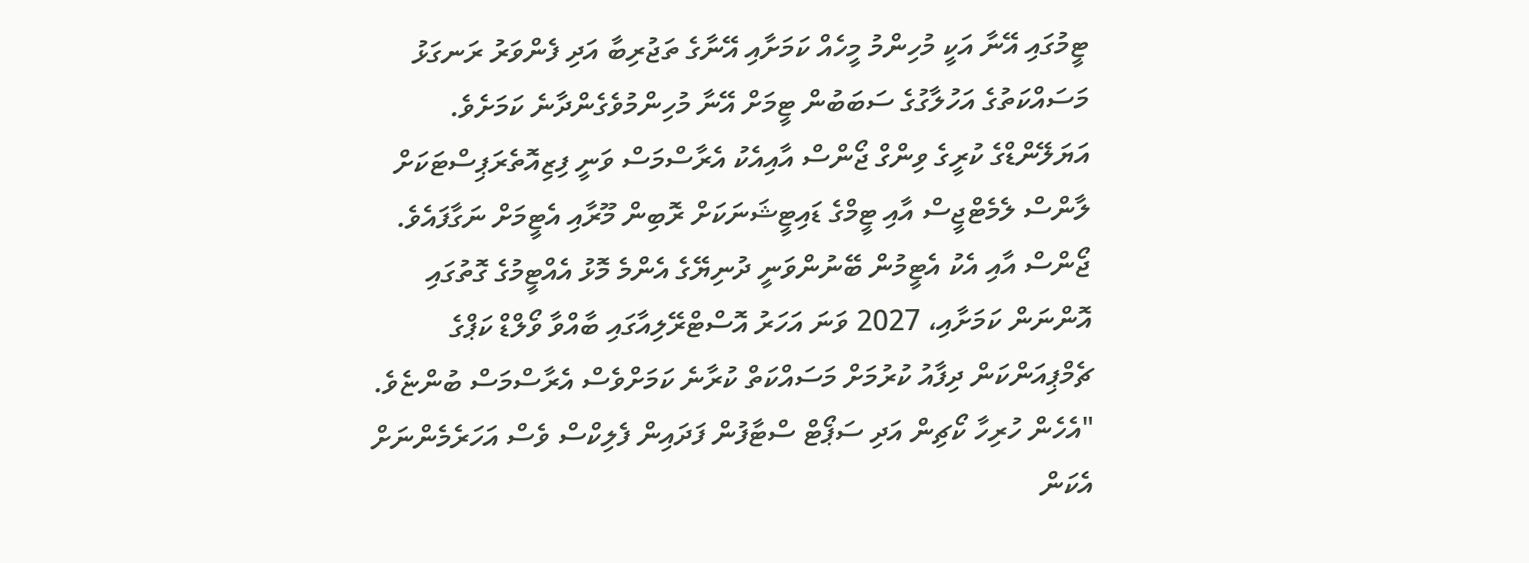ޓީމުގައި އޭނާ އަކީ މުހިންމު މީހެއް ކަމަށާއި އޭނާގެ ތަޖުރިބާ އަދި ފެންވަރު ރަނގަޅު މަސައްކަތުގެ އަހުލާގުގެ ސަބަބުން ޓީމަށް އޭނާ މުހިންމުވެގެންދާނެ ކަމަށެވެ.
އަޔަލޭންޑްގެ ކުރީގެ ވިންގް ޖޯންސް އާއިއެކު އެރާސްމަސް ވަނީ ފިޒިއޮތެރަޕިސްޓަކަށް ލާންސް ލެމެޓްޖީސް އާއި ޓީމްގެ ޑައިޓީޝަނަކަށް ރޮބިން މޫރާއި އެޓީމަށް ނަގާފައެވެ.
ޖޯންސް އާއި އެކު އެޓީމުން ބޭނުންވަނީ ދުނިޔޭގެ އެންމެ މޮޅު އެއްޓީމުގެ ގޮތުގައި އޮންނަން ކަމަށާއި، 2027 ވަނަ އަހަރު އޮސްޓްރޭލިއާގައި ބާއްވާ ވޯލްޑް ކަޕްގެ ޗެމްޕިއަންކަން ދިފާއު ކުރުމަށް މަސައްކަތް ކުރާނެ ކަމަށްވެސް އެރާސްމަސް ބުންޏެވެ.
"އެހެން ހުރިހާ ކޯޗިން އަދި ސަޕޯޓް ސްޓާފުން ފަދައިން ފެލިކްސް ވެސް އަހަރެމެންނަށް އެކަން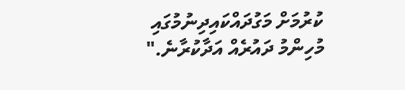ކުރުމަށް މަގުދައްކައިދިނުމުގައި މުހިންމު ދައުރެއް އަދާކުރާނެ."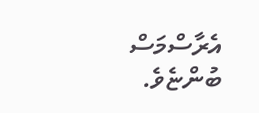އެރާސްމަސް ބުންޏެވެ.